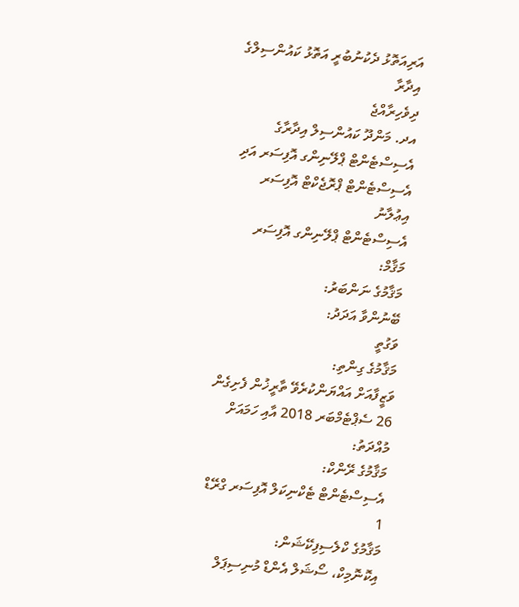އަރިއަތޮޅު ދެކުނުބުރީ އަތޮޅު ކައުންސިލްގެ އިދާރާ
ދިވެހިރާއްޖެ
އދ. މަންދޫ ކައުންސިލް އިދާރާގެ އެސިސްޓެންޓް ޕްލޭނިންގ އޮފިސަރ އަދި އެސިސްޓެންޓް ޕްރޮޖެކްޓް އޮފިސަރ
އިޢުލާނު
އެސިސްޓެންޓް ޕްލޭނިންގ އޮފިސަރ
މަޤާމް:
މަޤާމުގެ ނަންބަރު:
ބޭނުންވާ އަދަދު:
ވަގުތީ
މަޤާމުގެ ގިންތި:
ވަޒީފާއަށް އައްޔަންކުރެވޭ ތާރީޚުން ފެށިގެން 26 ސެޕްޓެމްބަރ 2018 އާއި ހަމައަށް
މުއްދަތު:
މަޤާމުގެ ރޭންކް:
އެސިސްޓެންޓް ޓެކްނިކަލް އޮފިސަރ ގްރޭޑް 1
މަޤާމުގެ ކްލެސިފިކޭޝަން:
އިކޮނޮމިކް، ސޯޝަލް އެންޑް މުނިސިޕަލް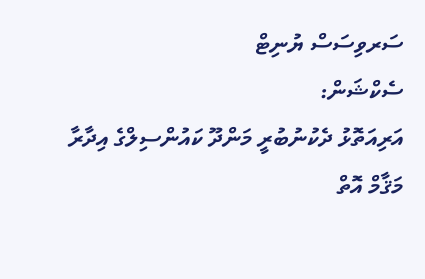ސަރވިސަސް ޔުނިޓް
ސެކްޝަން:
އަރިއަތޮޅު ދެކުނުބުރީ މަންދޫ ކައުންސިލްގެ އިދާރާ
މަޤާމް އޮތް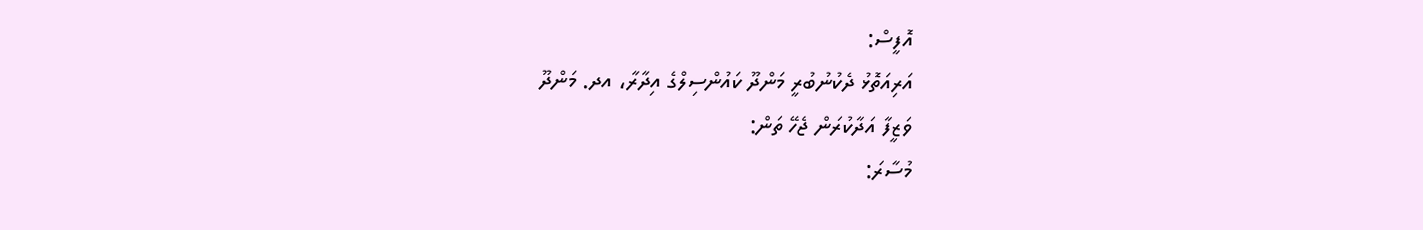އޮފީސް:
އަރިއަތޮޅު ދެކުނުބުރީ މަންދޫ ކައުންސިލްގެ އިދާރާ، އދ. މަންދޫ
ވަޒީފާ އަދާކުރަން ޖެހޭ ތަން:
މުސާރަ: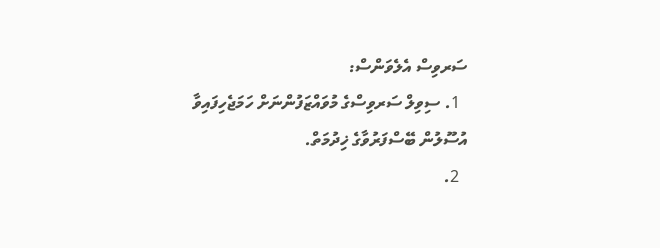ސަރވިސް އެލެވަންސް:
  1. ސިވިލް ސަރވިސްގެ މުވައްޒަފުންނަށް ހަމަޖެހިފައިވާ އުސޫލުން ބޭސްފަރުވާގެ ޚިދުމަތް.
  2.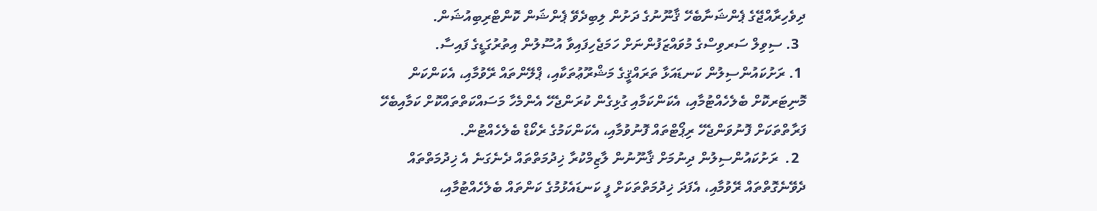ދިވެހިރާއްޖޭގެ ޕެންޝަނާބެހޭ ޤާނޫނުގެ ދަށުން ލިބިދެވޭ ޕެންޝަން ކޮންޓްރިބިއުޝަން.
  3. ސިވިލް ސަރވިސްގެ މުވައްޒަފުންނަށް ހަމަޖެހިފައިވާ އުސޫލުން އިތުރުގަޑީގެ ފައިސާ.
 1. ރަށުކައުންސިލުން ކަނޑައަޅާ ތަރައްޤީގެ މަޝްރޫޢުތަކާއި، ޕްލޭންތައް ރޭވުމާއި، އެކަންކަން މޮނިޓަރކޮށް ބެލެހެއްޓުމާއި، އެކަންކަމާއި ގުޅިގެން ކުރަންޖެހޭ އެންމެހާ މަސައްކަތްތައްކޮށް ކަމާއިބެހޭ ފަރާތްތަކަށް ފޮނުވަންޖެހޭ ރިޕޯޓްތައް ފޮނުވުމާއި، އެކަންކަމުގެ ރެކޯޑް ބެލެހެއްޓުން.
  2.  ރަށުކައުންސިލުން ދިނުމަށް ޤާނޫނުން ލާޒިމްކުރާ ޚިދުމަތްތައް ދެނެގަނެ އެ ޚިދުމަތްތައް ދެވޭނެގޮތްތައް ރޭވުމާއި، އެފަދަ ޚިދުމަތްތަކަށް ފީ ކަނޑައެޅުމުގެ ކަންތައް ބެލެހެއްޓުމާއި،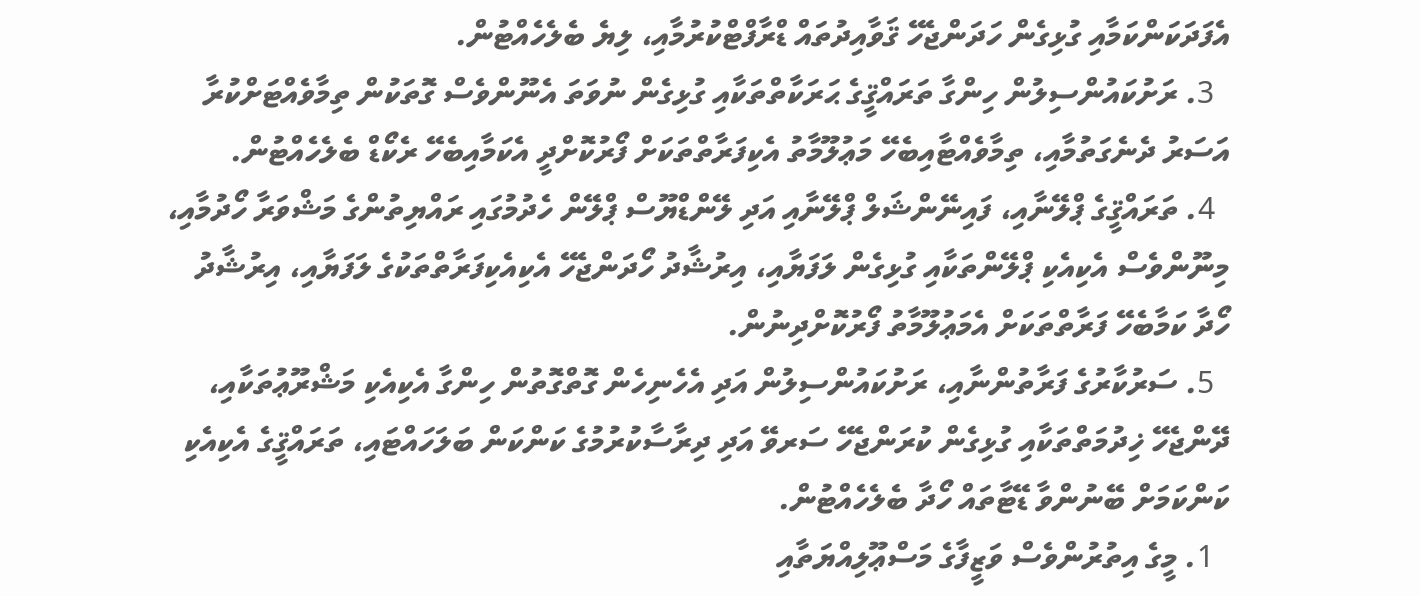އެފަދަކަންކަމާއި ގުޅިގެން ހަދަންޖެހޭ ޤަވާއިދުތައް ޑްރާފްޓްކުރުމާއި، ލިޔެ ބެލެހެއްޓުން.
  3. ރަށުކައުންސިލުން ހިންގާ ތަރައްޤީގެ ޙަރަކާތްތަކާއި ގުޅިގެން ނުވަތަ އެނޫންވެސް ގޮތަކުން ތިމާވެއްޓަށްކުރާ އަސަރު ދެނެގަތުމާއި، ތިމާވެއްޓާއިބެހޭ މަޢުލޫމާތު އެކިފަރާތްތަކަށް ފޯރުކޮށްދީ އެކަމާއިބެހޭ ރެކޯޑް ބެލެހެއްޓުން.
  4. ތަރައްޤީގެ ޕްލޭނާއި، ފައިނޭންޝަލް ޕްލޭނާއި އަދި ލޭންޑްޔޫސް ޕްލޭން ހެދުމުގައި ރައްޔިތުންގެ މަޝްވަރާ ހޯދުމާއި، މިނޫންވެސް އެކިއެކި ޕްލޭންތަކާއި ގުޅިގެން ލަފަޔާއި، އިރުޝާދު ހޯދަންޖެހޭ އެކިއެކިފަރާތްތަކުގެ ލަފަޔާއި، އިރުޝާދު ހޯދާ ކަމާބެހޭ ފަރާތްތަކަށް އެމަޢުލޫމާތު ފޯރުކޮށްދިނުން.
  5. ސަރުކާރުގެ ފަރާތުންނާއި، ރަށުކައުންސިލުން އަދި އެހެނިހެން ގޮތްގޮތުން ހިންގާ އެކިއެކި މަޝްރޫޢުތަކާއި، ދޭންޖެހޭ ޚިދުމަތްތަކާއި ގުޅިގެން ކުރަންޖެހޭ ސަރވޭ އަދި ދިރާސާކުރުމުގެ ކަންކަން ބަލަހައްޓައި، ތަރައްޤީގެ އެކިއެކި ކަންކަމަށް ބޭނުންވާ ޑޭޓާތައް ހޯދާ ބެލެހެއްޓުން.
  1. މީގެ އިތުރުންވެސް ވަޒީފާގެ މަސްޢޫލިއްޔަތާއި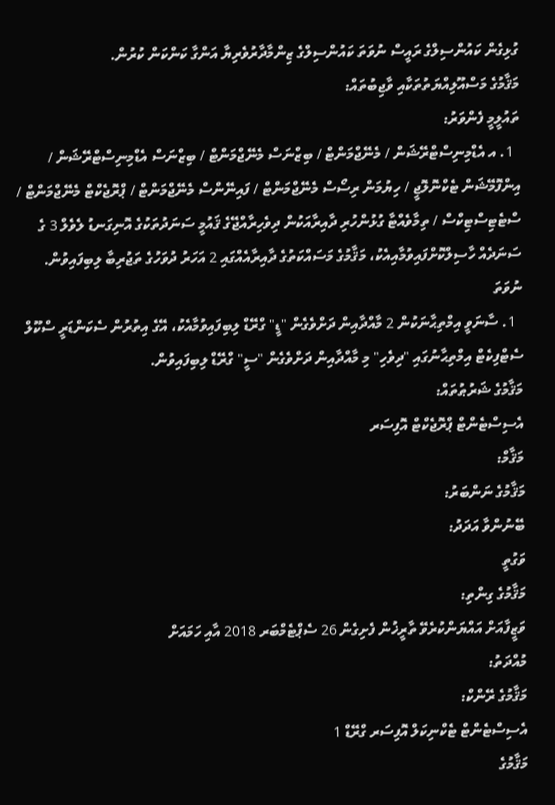ގުޅިގެން ކައުންސިލްގެ ރައީސް ނުވަތަ ކައުންސިލްގެ ޒިންމާދާރުވެރިޔާ އަންގާ ކަންކަން ކުރުން.
މަޤާމުގެ މަސްއޫލިއްޔަތުތަކާއި ވާޖިބުތައް:
ތައުލީމީ ފެންވަރު:
  1. އ އެޑްމިނިސްޓްރޭޝަން / މެނޭޖްމަންޓް / ބިޒްނަސް މެނޭޖްމަންޓް / ބިޒްނަސް އެޑްމިނިސްޓްރޭޝަން / އިންފޮމޭޝަން ޓެކްނޮލޮޖީ / ހިޔުމަން ރިސޯސް މެނޭޖްމަންޓް / ފައިނޭންސް މެނޭޖްމަންޓް / ޕްރޮޖެކްޓް މެނޭޖްމަންޓް / ސްޓެޓިސްޓިކްސް / ތިމާވެއްޓާ ގުޅުންހުރި ދާއިރާއަކުން ދިވެހިރާއްޖޭގެ ޤައުމީ ސަނަދުތަކުގެ އޮނިގަނޑު ލެވެލް 3 ގެ ސަނަދެއް ހާސިލްކޮށްފައިވުމާއިއެކު، މަޤާމުގެ މަސައްކަތުގެ ދާއިރާއެއްގައި 2 އަހަރު ދުވަހުގެ ތަޖުރިބާ ލިބިފައިވުން.
ނުވަތަ
  1. ސާނަވީ އިމްތިޙާނަކުން 2 މާއްދާއިން ދަށްވެގެން "ޑީ" ގްރޭޑް ލިބިފައިވުމާއެކު، އޭގެ އިތުރުން ސެކަންޑަރީ ސްކޫލް ސެޓްފިކެޓް އިމްތިޙާނުގައި "ދިވެހި" މި މާއްދާއިން ދަށްވެގެން "ސީ" ގްރޭޑް ލިބިފައިވުން.
މަޤާމުގެ ޝަރުޠުތައް:
އެސިސްޓެންޓް ޕްރޮޖެކްޓް އޮފިސަރ
މަޤާމް:
މަޤާމުގެ ނަންބަރު:
ބޭނުންވާ އަދަދު:
ވަގުތީ
މަޤާމުގެ ގިންތި:
ވަޒީފާއަށް އައްޔަންކުރެވޭ ތާރީޚުން ފެށިގެން 26 ސެޕްޓެމްބަރ 2018 އާއި ހަމައަށް
މުއްދަތު:
މަޤާމުގެ ރޭންކް:
އެސިސްޓެންޓް ޓެކްނިކަލް އޮފިސަރ ގްރޭޑް 1
މަޤާމުގެ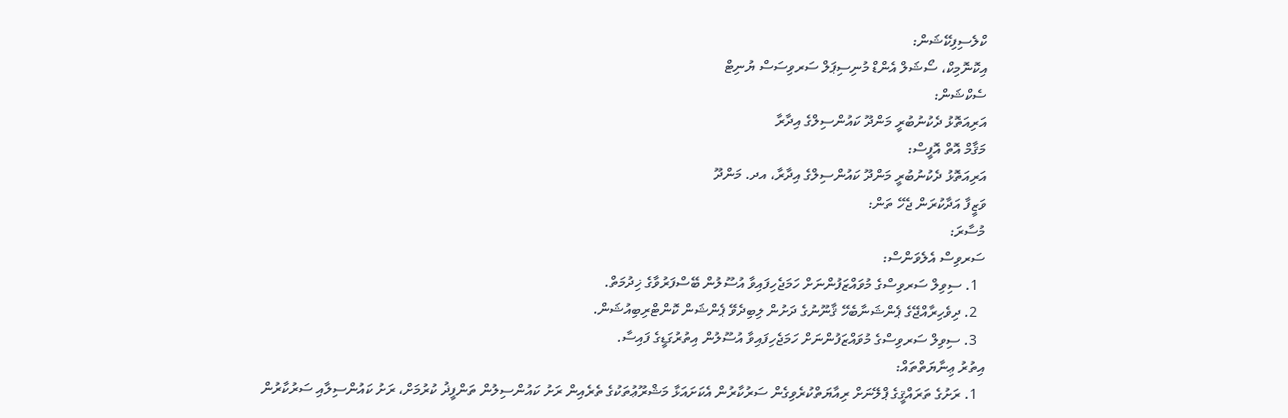ކްލެސިފިކޭޝަން:
އިކޮނޮމިކް، ސޯޝަލް އެންޑް މުނިސިޕަލް ސަރވިސަސް ޔުނިޓް
ސެކްޝަން:
އަރިއަތޮޅު ދެކުނުބުރީ މަންދޫ ކައުންސިލްގެ އިދާރާ
މަޤާމް އޮތް އޮފީސް:
އަރިއަތޮޅު ދެކުނުބުރީ މަންދޫ ކައުންސިލްގެ އިދާރާ، އދ. މަންދޫ
ވަޒީފާ އަދާކުރަން ޖެހޭ ތަން:
މުސާރަ:
ސަރވިސް އެލެވަންސް:
  1. ސިވިލް ސަރވިސްގެ މުވައްޒަފުންނަށް ހަމަޖެހިފައިވާ އުސޫލުން ބޭސްފަރުވާގެ ޚިދުމަތް.
  2. ދިވެހިރާއްޖޭގެ ޕެންޝަނާބެހޭ ޤާނޫނުގެ ދަށުން ލިބިދެވޭ ޕެންޝަން ކޮންޓްރިބިއުޝަން.
  3. ސިވިލް ސަރވިސްގެ މުވައްޒަފުންނަށް ހަމަޖެހިފައިވާ އުސޫލުން އިތުރުގަޑީގެ ފައިސާ.
އިތުރު ޢިނާޔަތްތައް:
  1. ރަށުގެ ތަރައްޤީގެ ޕްލޭނަށް ރިއާޔަތްކުރެވިގެން ސަރުކާރުން އެކަށައަޅާ މަޝްރޫޢުތަކުގެ ތެރެއިން ރަށު ކައުންސިލުން ތަންފީޛު ކުރުމަށް، ރަށު ކައުންސިލާއި ސަރުކާރުން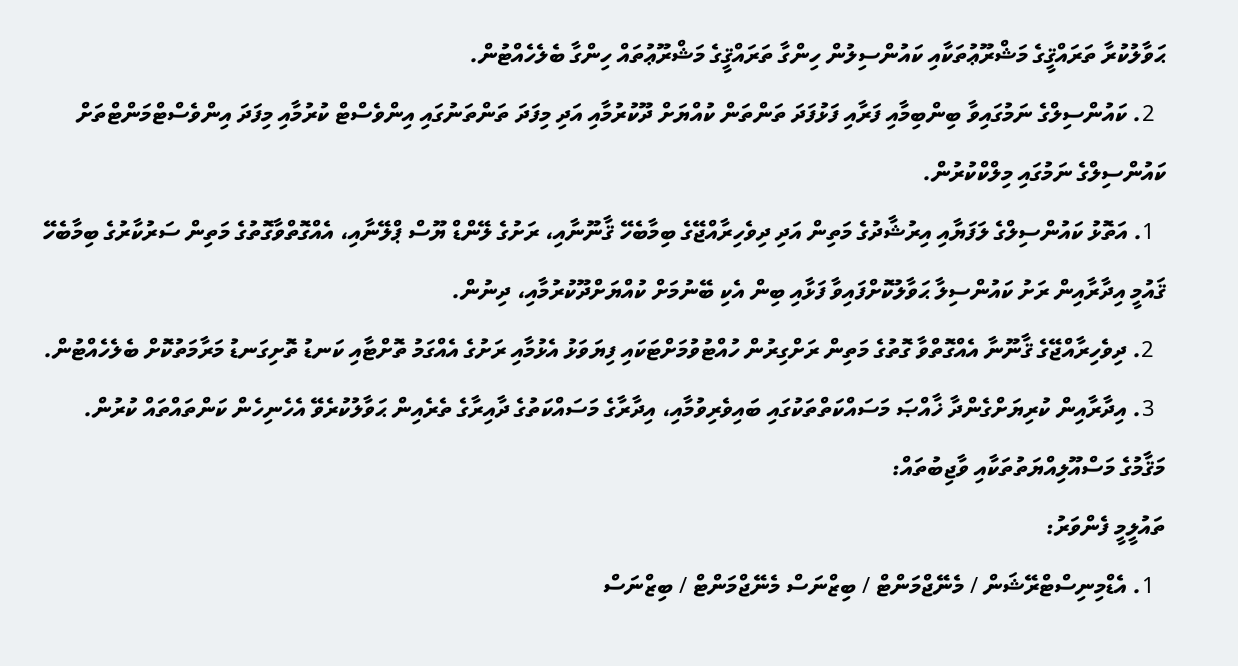ޙަވާލުކުރާ ތަރައްޤީގެ މަޝްރޫޢުތަކާއި ކައުންސިލުން ހިންގާ ތަރައްޤީގެ މަޝްރޫޢުތައް ހިންގާ ބެލެހެއްޓުން.
  2. ކައުންސިލްގެ ނަމުގައިވާ ބިންބިމާއި ފަރާއި ފަޅުފަދަ ތަންތަން ކުއްޔަށް ދޫކުރުމާއި އަދި މިފަދަ ތަންތަނުގައި އިންވެސްޓް ކުރުމާއި މިފަދަ އިންވެސްޓްމަންޓްތަށް ކައުންސިލްގެ ނަމުގައި މިލްކްކުރުން.
  1. އަތޮޅު ކައުންސިލްގެ ލަފަޔާއި އިރުޝާދުގެ މަތިން އަދި ދިވެހިރާއްޖޭގެ ބިމާބެހޭ ޤާނޫނާއި، ރަށުގެ ލޭންޑް ޔޫސް ޕްލޭނާއި، އެއްގޮތްވާގޮތުގެ މަތިން ސަރުކާރުގެ ބިމާބެހޭ ޤައުމީ އިދާރާއިން ރަށު ކައުންސިލާ ޙަވާލުކޮށްފައިވާ ފަޅާއި ބިން އެކި ބޭނުމަށް ކުއްޔަށްދޫކުރުމާއި، ދިނުން.
  2. ދިވެހިރާއްޖޭގެ ޤާނޫނާ އެއްގޮތްވާ ގޮތުގެ މަތިން ރަށްގިރުން ހުއްޓުވުމަށްޓަކައި ފިޔަވަޅު އެޅުމާއި ރަށުގެ އެއްގަމު ތޮށްޓާއި ކަނޑު ތޮށިގަނޑު މަރާމަތުކޮށް ބެލެހެއްޓުން.
  3. އިދާރާއިން ކުރިޔަށްގެންދާ ޚާއްޞަ މަސައްކަތްތަކުގައި ބައިވެރިވުމާއި، އިދާރާގެ މަސައްކަތުގެ ދާއިރާގެ ތެރެއިން ޙަވާލުކުރެވޭ އެހެނިހެން ކަންތައްތައް ކުރުން.
މަޤާމުގެ މަސްއޫލިއްޔަތުތަކާއި ވާޖިބުތައް:
ތައުލީމީ ފެންވަރު:
  1. އެޑްމިނިސްޓްރޭޝަން / މެނޭޖްމަންޓް / ބިޒްނަސް މެނޭޖްމަންޓް / ބިޒްނަސް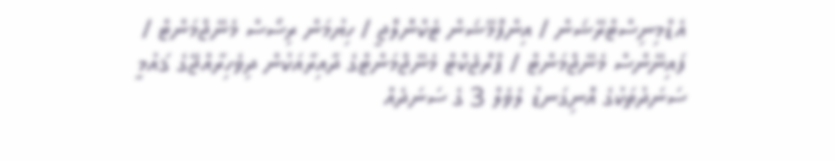އެޑްމިނިސްޓްރޭޝަން / އިންފޮމޭޝަން ޓެކްނޮލޮޖީ / ހިޔުމަން ރިސޯސް މެނޭޖްމަންޓް / ފައިނޭންސް މެނޭޖްމަންޓް / ޕްރޮޖެކްޓް މެނޭޖްމަންޓްގެ ދާއިރާއަކުން ދިވެހިރާއްޖޭގެ ޤައުމީ ސަނަދުތަކުގެ އޮނިގަނޑު ލެވެލް 3 ގެ ސަނަދެއް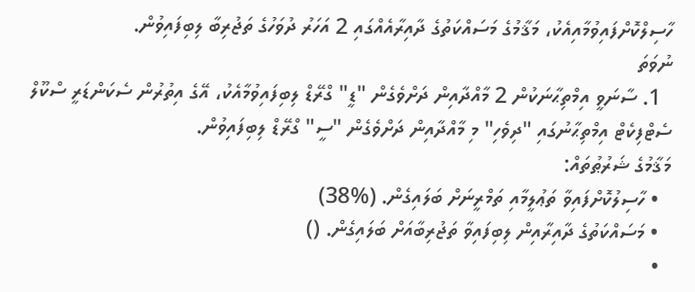ހާސިލްކޮށްފައިވުމާއިއެކު، މަޤާމުގެ މަސައްކަތުގެ ދާއިރާއެއްގައި 2 އަހަރު ދުވަހުގެ ތަޖުރިބާ ލިބިފައިވުން.
ނުވަތަ
  1. ސާނަވީ އިމްތިޙާނަކުން 2 މާއްދާއިން ދަށްވެގެން "ޑީ" ގްރޭޑް ލިބިފައިވުމާއެކު، އޭގެ އިތުރުން ސެކަންޑަރީ ސްކޫލް ސެޓްފިކެޓް އިމްތިޙާނުގައި "ދިވެހި" މި މާއްދާއިން ދަށްވެގެން "ސީ" ގްރޭޑް ލިބިފައިވުން.
މަޤާމުގެ ޝަރުޠުތައް:
  • ހާސިލުކޮށްފައިވާ ތަޢުލީމާއި ތަމްރީނަށް ބަލައިގެން. (%38)
  • މަސައްކަތުގެ ދާއިރާއިން ލިބިފައިވާ ތަޖުރިބާއަށް ބަލައިގެން. ()
  •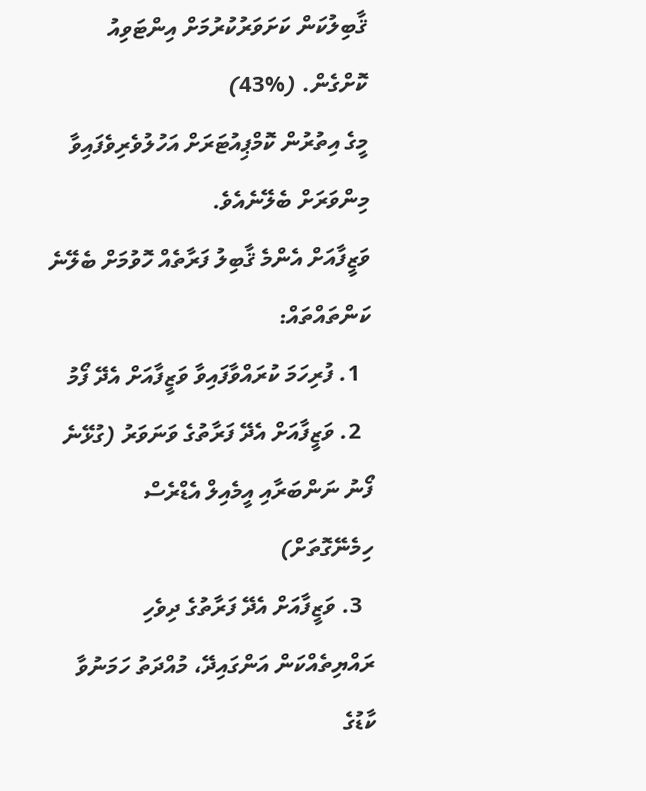ޤާބިލުކަން ކަށަވަރުކުރުމަށް އިންޓަވިއު ކޮށްގެން. (%43)
މީގެ އިތުރުން ކޮމްޕިއުޓަރަށް އަހުލުވެރިވެފައިވާ މިންވަރަށް ބެލޭނެއެވެ.
ވަޒީފާއަށް އެންމެ ޤާބިލު ފަރާތެއް ހޮވުމަށް ބެލޭނެ ކަންތައްތައް:
  1. ފުރިހަމަ ކުރައްވާފައިވާ ވަޒީފާއަށް އެދޭ ފޯމު
  2. ވަޒީފާއަށް އެދޭ ފަރާތުގެ ވަނަވަރު (ގުޅޭނެ ފޯނު ނަންބަރާއި އީމެއިލް އެޑްރެސް ހިމެނޭގޮތަށް)
  3. ވަޒީފާއަށް އެދޭ ފަރާތުގެ ދިވެހި ރައްޔިތެއްކަން އަންގައިދޭ، މުއްދަތު ހަމަނުވާ ކާޑުގެ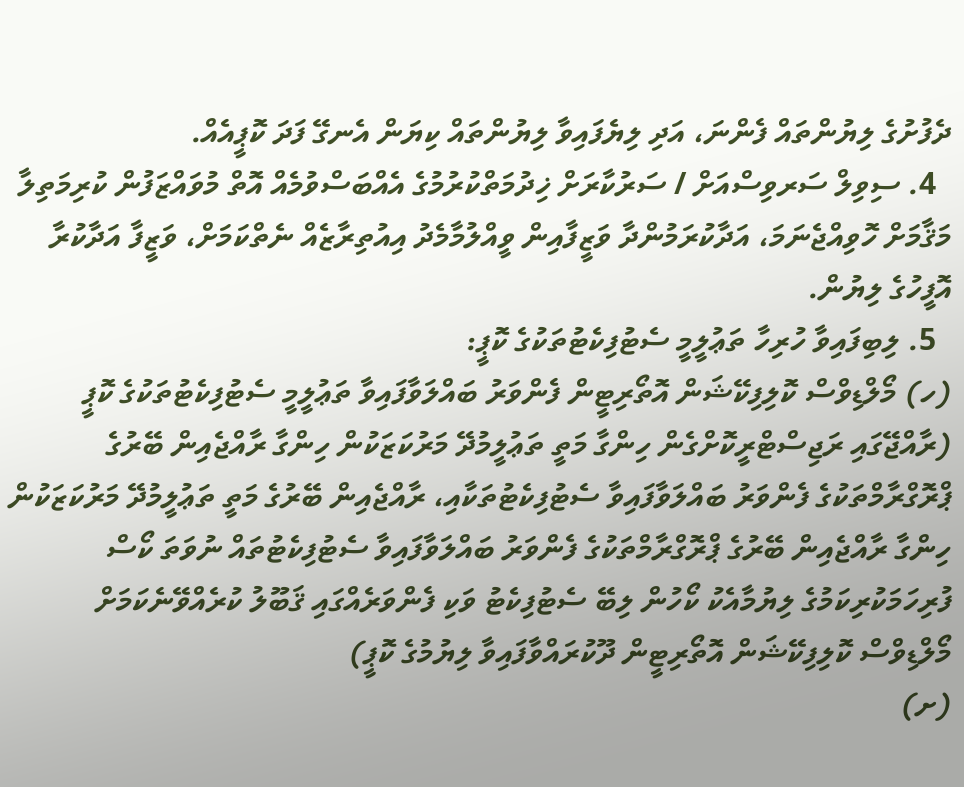ދެފުށުގެ ލިޔުންތައް ފެންނަ، އަދި ލިޔެފައިވާ ލިޔުންތައް ކިޔަން އެނގޭ ފަދަ ކޮޕީއެއް.
  4. ސިވިލް ސަރވިސްއަށް / ސަރުކާރަށް ޚިދުމަތްކުރުމުގެ އެއްބަސްވުމެއް އޮތް މުވައްޒަފުން ކުރިމަތިލާ މަޤާމަށް ހޮވިއްޖެނަމަ، އަދާކުރަމުންދާ ވަޒީފާއިން ވީއްލުމާމެދު އިއުތިރާޒެއް ނެތްކަމަށް، ވަޒީފާ އަދާކުރާ އޮފީހުގެ ލިޔުން.
  5. ލިބިފައިވާ ހުރިހާ ތަޢުލީމީ ސެޓުފިކެޓުތަކުގެ ކޮޕީ:
(ހ) މޯލްޑިވްސް ކޮލިފިކޭޝަން އޮތޯރިޓީން ފެންވަރު ބައްލަވާފައިވާ ތަޢުލީމީ ސެޓުފިކެޓުތަކުގެ ކޮޕީ (ރާއްޖޭގައި ރަޖިސްޓްރީކޮށްގެން ހިންގާ މަތީ ތަޢުލީމުދޭ މަރުކަޒަކުން ހިންގާ ރާއްޖެއިން ބޭރުގެ ޕްރޮގްރާމްތަކުގެ ފެންވަރު ބައްލަވާފައިވާ ސެޓުފިކެޓުތަކާއި، ރާއްޖެއިން ބޭރުގެ މަތީ ތަޢުލީމުދޭ މަރުކަޒަކުން ހިންގާ ރާއްޖެއިން ބޭރުގެ ޕްރޮގްރާމްތަކުގެ ފެންވަރު ބައްލަވާފައިވާ ސެޓުފިކެޓުތައް ނުވަތަ ކޯސް ފުރިހަމަކުރިކަމުގެ ލިޔުމާއެކު ކޯހުން ލިބޭ ސެޓުފިކެޓު ވަކި ފެންވަރެއްގައި ޤަބޫލު ކުރެއްވޭނެކަމަށް މޯލްޑިވްސް ކޮލިފިކޭޝަން އޮތޯރިޓީން ދޫކުރައްވާފައިވާ ލިޔުމުގެ ކޮޕީ)
(ށ)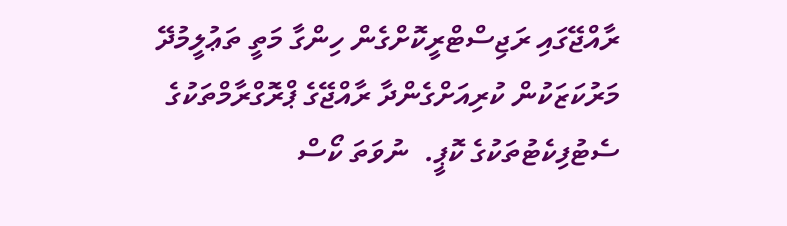ރާއްޖޭގައި ރަޖިސްޓްރީކޮށްގެން ހިންގާ މަތީ ތަޢުލީމުދޭ މަރުކަޒަކުން ކުރިއަށްގެންދާ ރާއްޖޭގެ ޕްރޮގްރާމްތަކުގެ ސެޓުފިކެޓުތަކުގެ ކޮޕީ.  ނުވަތަ ކޯސް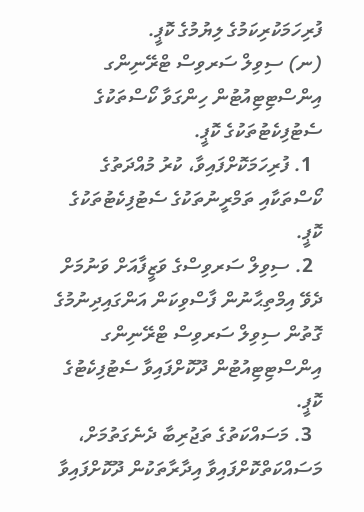ފުރިހަމަކުރިކަމުގެ ލިޔުމުގެ ކޮޕީ.
(ނ) ސިވިލް ސަރވިސް ޓްރޭނިންގ އިންސްޓިޓިއުޓުން ހިންގަވާ ކޯސްތަކުގެ ސެޓުފިކެޓުތަކުގެ ކޮޕީ.
  1. ފުރިހަމަކޮށްފައިވާ، ކުރު މުއްދަތުގެ ކޯސްތަކާއި ތަމްރީނުތަކުގެ ސެޓުފިކެޓުތަކުގެ ކޮޕީ.
  2. ސިވިލް ސަރވިސްގެ ވަޒީފާއަށް ވަނުމަށް ދެވޭ އިމްތިޙާނުން ފާސްވިކަން އަންގައިދިނުމުގެ ގޮތުން ސިވިލް ސަރވިސް ޓްރޭނިންގ އިންސްޓިޓިއުޓުން ދޫކޮށްފައިވާ ސެޓުފިކެޓުގެ ކޮޕީ.
  3. މަސައްކަތުގެ ތަޖުރިބާ ދެނެގަތުމަށް، މަސައްކަތްކޮށްފައިވާ އިދާރާތަކުން ދޫކޮށްފައިވާ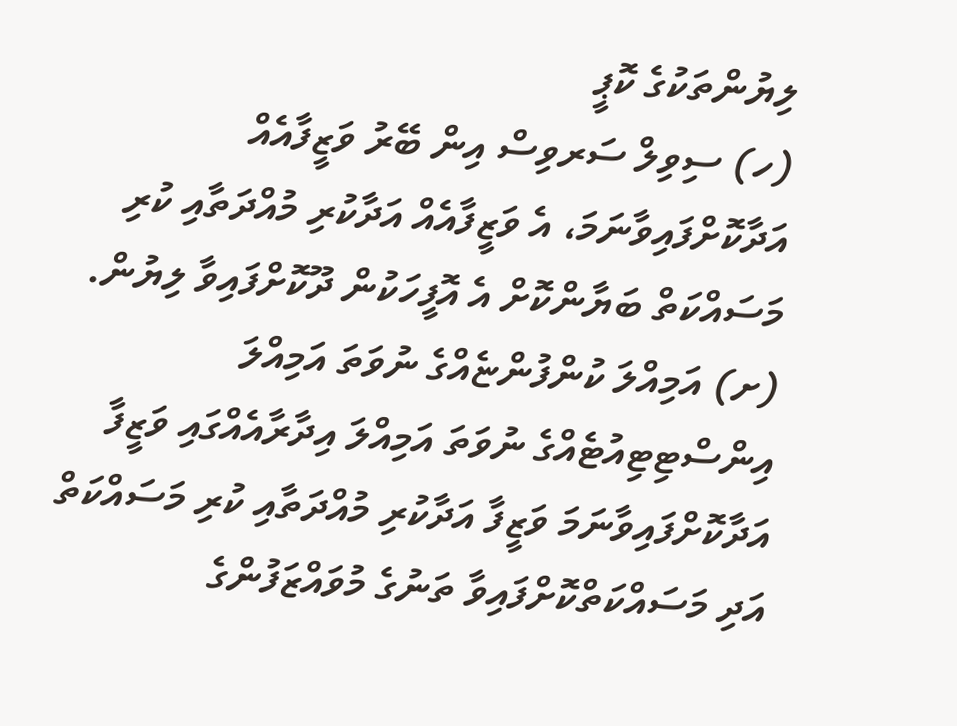ލިޔުންތަކުގެ ކޮޕީ
(ހ) ސިވިލް ސަރވިސް އިން ބޭރު ވަޒީފާއެއް އަދާކޮށްފައިވާނަމަ، އެ ވަޒީފާއެއް އަދާކުރި މުއްދަތާއި ކުރި މަސައްކަތް ބަޔާންކޮށް އެ އޮފީހަކުން ދޫކޮށްފައިވާ ލިޔުން.
(ށ) އަމިއްލަ ކުންފުންޏެއްގެ ނުވަތަ އަމިއްލަ އިންސްޓިޓިއުޓެއްގެ ނުވަތަ އަމިއްލަ އިދާރާއެއްގައި ވަޒީފާ އަދާކޮށްފައިވާނަމަ ވަޒީފާ އަދާކުރި މުއްދަތާއި ކުރި މަސައްކަތް އަދި މަސައްކަތްކޮށްފައިވާ ތަނުގެ މުވައްޒަފުންގެ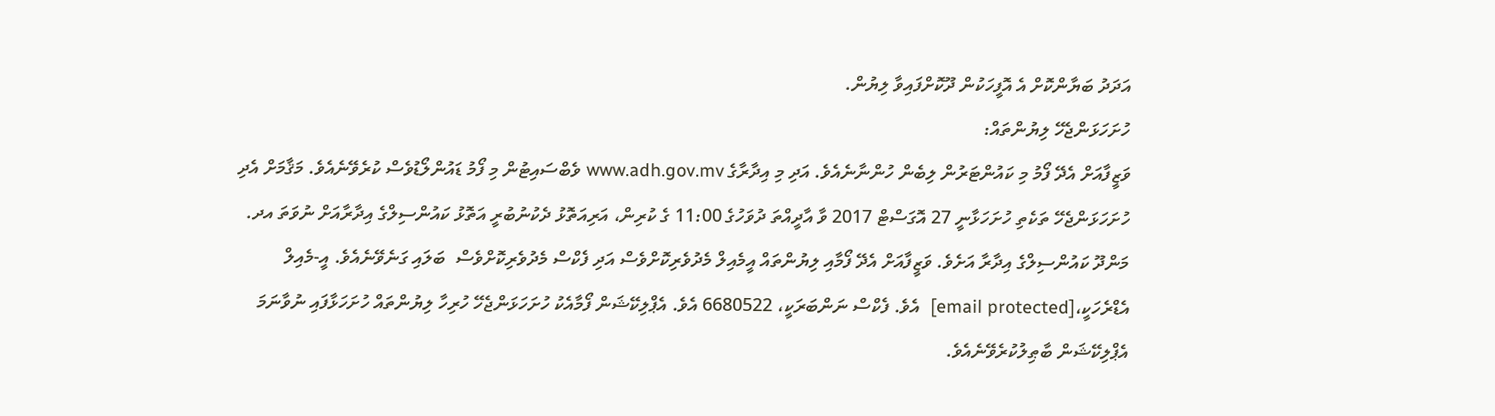އަދަދު ބަޔާންކޮށް އެ އޮފީހަކުން ދޫކޮށްފައިވާ ލިޔުން.
ހުށަހަޅަންޖެހޭ ލިޔުންތައް:
ވަޒީފާއަށް އެދޭ ފޯމު މި ކައުންޓަރުން ލިބެން ހުންނާނެއެވެ. އަދި މި އިދާރާގެ www.adh.gov.mv ވެބްސައިޓުން މި ފޯމު ޑައުންލޯޑުވެސް ކުރެވޭނެއެވެ. މަޤާމަށް އެދި ހުށަހަޅަންޖެހޭ ތަކެތި ހުށަހަޅާނީ 27 އޮގަސްޓް 2017 ވާ އާދީއްތަ ދުވަހުގެ 11:00 ގެ ކުރިން، އަރިއަތޮޅު ދެކުނުބުރީ އަތޮޅު ކައުންސިލްގެ އިދާރާއަށް ނުވަތަ އދ. މަންދޫ ކައުންސިލްގެ އިދާރާ އަށެވެ. ވަޒީފާއަށް އެދޭ ފޯމާއި ލިޔުންތައް އީމެއިލް މެދުވެރިކޮށްވެސް އަދި ފެކްސް މެދުވެރިކޮށްވެސް  ބަލައި ގަނެވޭނެއެވެ. އީ-މެއިލް އެޑްރެހަކީ،[email protected]  އެވެ. ފެކްސް ނަންބަރަކީ، 6680522 އެވެ. އެޕްލިކޭޝަން ފޯމާއެކު ހުށަހަޅަންޖެހޭ ހުރިހާ ލިޔުންތައް ހުށަހަޅާފައި ނުވާނަމަ އެޕްލިކޭޝަން ބާޠިލުކުރެވޭނެއެވެ.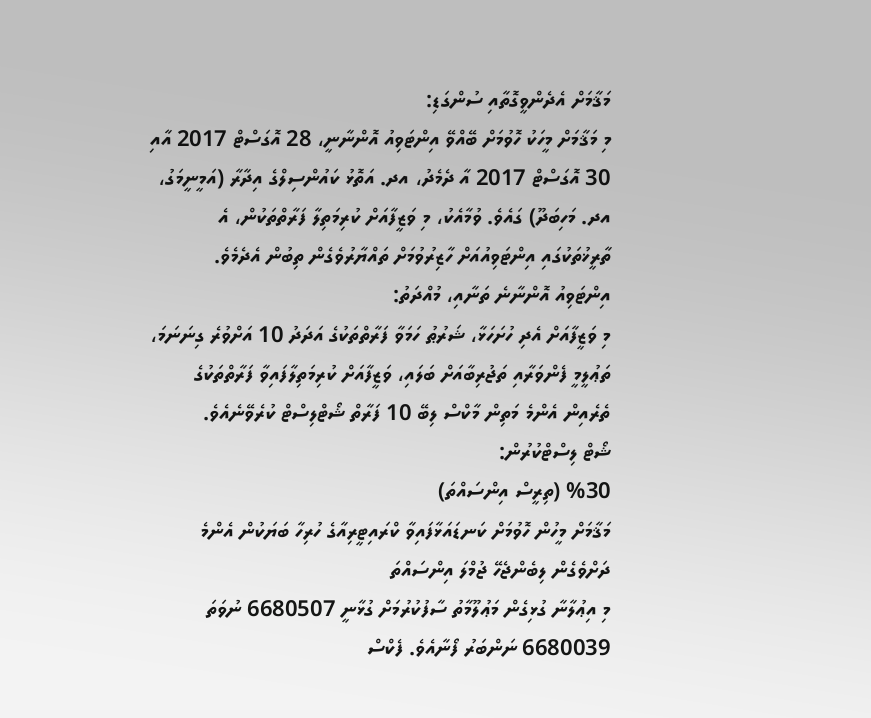މަޤާމަށް އެދެންވީގޮތާއި ސުންގަޑި:
މި މަޤާމަށް މީހަކު ހޮވުމަށް ބޭއްވޭ އިންޓަވިއު އޮންނާނީ، 28 އޮގަސްޓް 2017 އާއި 30 އޮގަސްޓް 2017 އާ ދެމެދު، އދ. އަތޮޅު ކައުންސިލްގެ އިދާރާ (އަމީނީމަގު، އދ. މަހިބަދޫ) ގައެވެ. ވުމާއެކު، މި ވަޒީފާއަށް ކުރިމަތިލާ ފަރާތްތަކުން، އެ ތާރީޚުތަކުގައި އިންޓަވިއުއަށް ހާޒިރުވުމަށް ތައްޔާރުވެގެން ތިބުން އެދެމެވެ.
އިންޓަވިއު އޮންނާނެ ތަނާއި، މުއްދަތު:
މި ވަޒީފާއަށް އެދި ހުށަހަޅާ، ޝަރުޠު ހަމަވާ ފަރާތްތަކުގެ އަދަދު 10 އަށްވުރެ ގިނަނަމަ، ތަޢުލީމީ ފެންވަރާއި ތަޖުރިބާއަށް ބަލައި، ވަޒީފާއަށް ކުރިމަތިލާފައިވާ ފަރާތްތަކުގެ ތެރެއިން އެންމެ މަތިން މާކްސް ލިބޭ 10 ފަރާތް ޝޯޓްލިސްޓް ކުރެވޭނެއެވެ.
ޝޯޓް ލިސްޓްކުރުން:
%30 (ތިރީސް އިންސައްތަ)
މަޤާމަށް މީހުން ހޮވުމަށް ކަނޑައަޅާފައިވާ ކްރައިޓީރިއާގެ ހުރިހާ ބަޔަކުން އެންމެ ދަށްވެގެން ލިބެންޖެހޭ ޖުމްލަ އިންސައްތަ
މި އިޢުލާނާ ގުޅިގެން މަޢުލޫމާތު ސާފުކުރުމަށް ގުޅާނީ 6680507 ނުވަތަ 6680039 ނަންބަރު ފޯނާއެވެ. ފެކްސް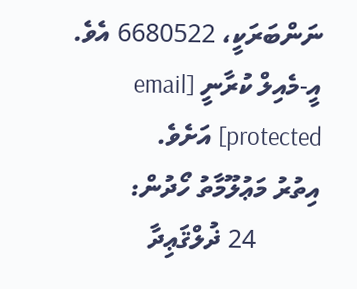ނަންބަރަކީ، 6680522 އެވެ. އީ-މެއިލް ކުރާނީ [email protected] އަށެވެ.
އިތުރު މަޢުލޫމާތު ހޯދުން:
          24 ޛުލްޤަޢިދާ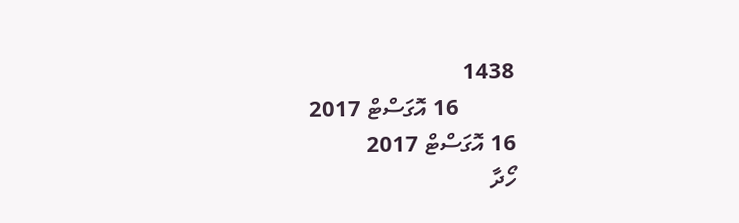1438
          16 އޮގަސްޓް 2017
16 އޮގަސްޓް 2017
ހޯދާ